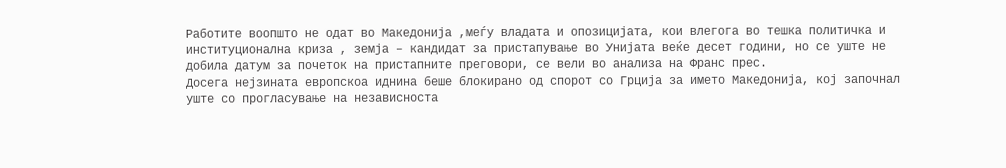Работите воопшто не одат во Македонија ,меѓу владата и опозицијата, кои влегога во тешка политичка и институционална криза , земја – кандидат за пристапување во Унијата веќе десет години, но се уште не добила датум за почеток на пристапните преговори, се вели во анализа на Франс прес.
Досега нејзината европскоа иднина беше блокирано од спорот со Грција за името Македонија, кој започнал уште со прогласување на независноста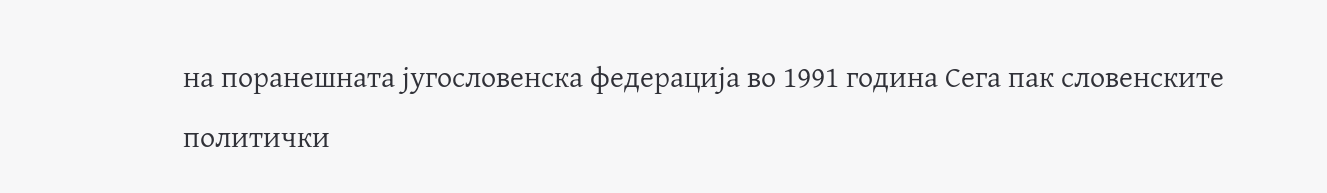на поранешната југословенска федерација во 1991 година Сега пак словенските политички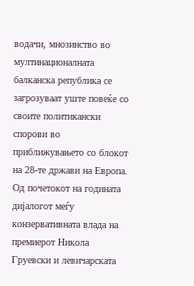водачи, мнозинство во мултинационалната балканска република се загрозуваат уште повеќе со своите политикански спорови во приближувањето со блокот на 28-те држави на Европа.
Од почетокот на годината дијалогот меѓу конзервативната влада на премиерот Никола Груевски и левичарската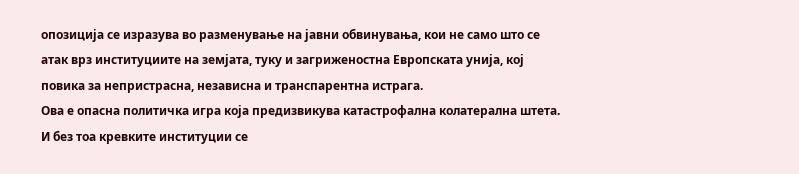опозиција се изразува во разменување на јавни обвинувања, кои не само што се атак врз институциите на земјата, туку и загриженостна Европската унија, кој повика за непристрасна, независна и транспарентна истрага.
Ова е опасна политичка игра која предизвикува катастрофална колатерална штета. И без тоа кревките институции се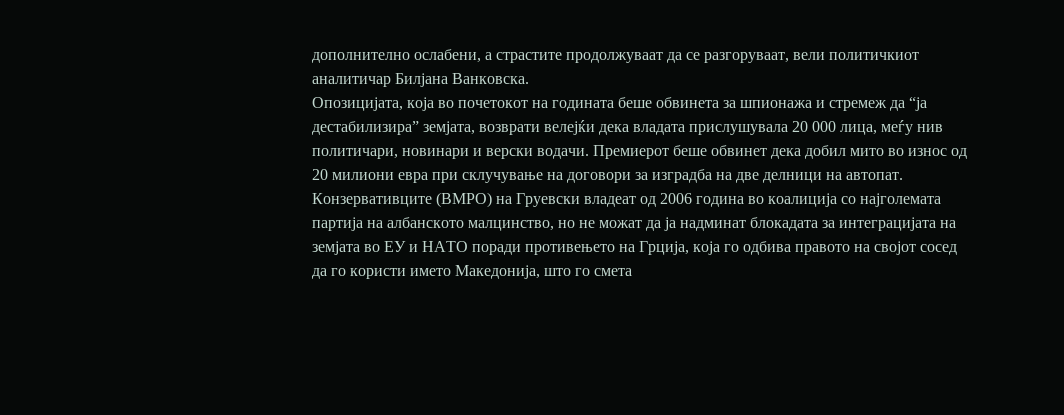дополнително ослабени, а страстите продолжуваат да се разгоруваат, вели политичкиот аналитичар Билјана Ванковска.
Опозицијата, која во почетокот на годината беше обвинета за шпионажа и стремеж да “ја дестабилизира” земјата, возврати велејќи дека владата прислушувала 20 000 лица, меѓу нив политичари, новинари и верски водачи. Премиерот беше обвинет дека добил мито во износ од 20 милиони евра при склучување на договори за изградба на две делници на автопат.
Конзервативците (ВМРО) на Груевски владеат од 2006 година во коалиција со најголемата партија на албанското малцинство, но не можат да ја надминат блокадата за интеграцијата на земјата во ЕУ и НАТО поради противењето на Грција, која го одбива правото на својот сосед да го користи името Македонија, што го смета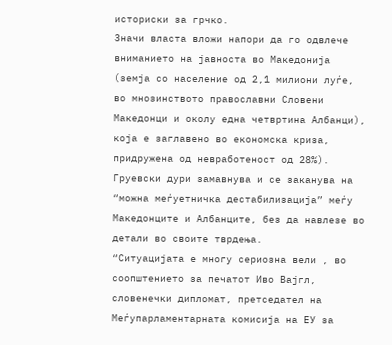историски за грчко.
Значи власта вложи напори да го одвлече вниманието на јавноста во Македонија (земја со население од 2,1 милиони луѓе, во мнозинството православни Словени Македонци и околу една четвртина Албанци), која е заглавено во економска криза, придружена од невработеност од 28%). Груевски дури замавнува и се заканува на “можна меѓуетничка дестабилизација” меѓу Македонците и Албанците, без да навлезе во детали во своите тврдења.
“Ситуацијата е многу сериозна вели , во соопштението за печатот Иво Вајгл, словенечки дипломат, претседател на Меѓупарламентарната комисија на ЕУ за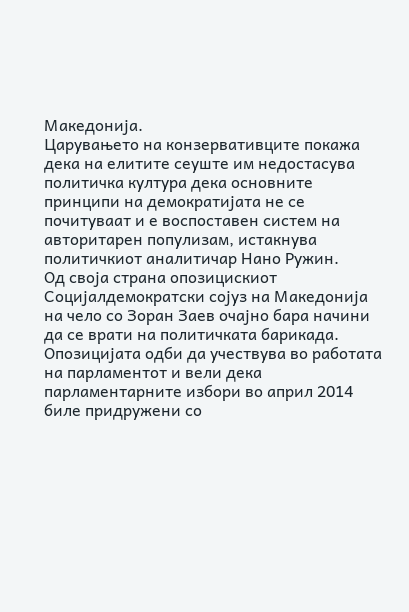Македонија.
Царувањето на конзервативците покажа дека на елитите сеуште им недостасува политичка култура дека основните принципи на демократијата не се почитуваат и е воспоставен систем на авторитарен популизам, истакнува политичкиот аналитичар Нано Ружин.
Од своја страна опозицискиот Социјалдемократски сојуз на Македонија на чело со Зоран Заев очајно бара начини да се врати на политичката барикада.
Опозицијата одби да учествува во работата на парламентот и вели дека парламентарните избори во април 2014 биле придружени со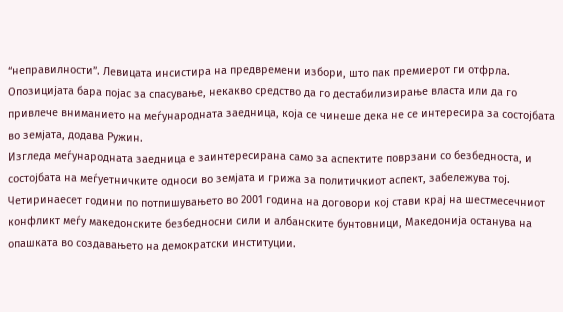“неправилности”. Левицата инсистира на предвремени избори, што пак премиерот ги отфрла.
Опозицијата бара појас за спасување, некакво средство да го дестабилизирање власта или да го привлече вниманието на меѓународната заедница, која се чинеше дека не се интересира за состојбата во земјата, додава Ружин.
Изгледа меѓународната заедница е заинтересирана само за аспектите поврзани со безбедноста, и состојбата на меѓуетничките односи во земјата и грижа за политичкиот аспект, забележува тој.
Четиринаесет години по потпишувањето во 2001 година на договори кој стави крај на шестмесечниот конфликт меѓу македонските безбедносни сили и албанските бунтовници, Македонија останува на опашката во создавањето на демократски институции.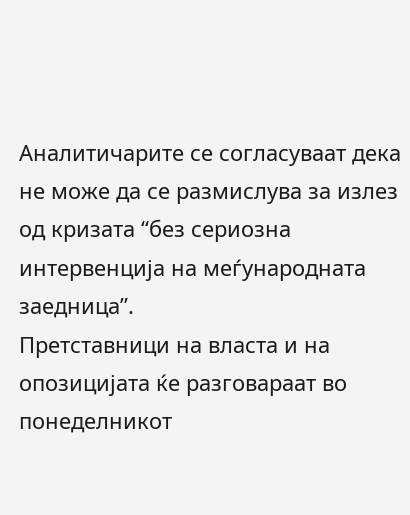Аналитичарите се согласуваат дека не може да се размислува за излез од кризата “без сериозна интервенција на меѓународната заедница”.
Претставници на власта и на опозицијата ќе разговараат во понеделникот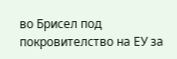во Брисел под покровителство на ЕУ за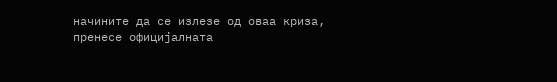начините да се излезе од оваа криза, пренесе официјалната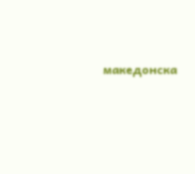македонска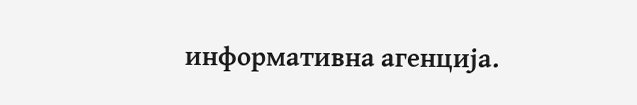информативна агенција.